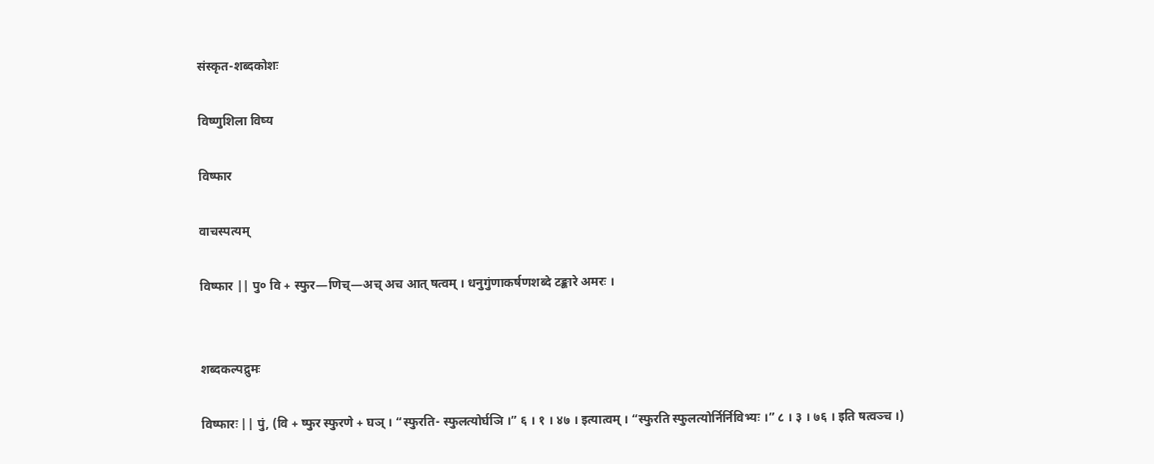संस्कृत-शब्दकोशः

विष्णुशिला विष्य

विष्फार

वाचस्पत्यम्

विष्फार || पु० वि + स्फुर—णिच्—अच् अच आत् षत्वम् । धनुगुंणाकर्षणशब्दे टङ्कारे अमरः ।


शब्दकल्पद्रुमः

विष्फारः || पुं, (वि + ष्फुर स्फुरणे + घञ् । “स्फुरति- स्फुलत्योर्घञि ।” ६ । १ । ४७ । इत्यात्वम् । “स्फुरति स्फुलत्योर्निर्निविभ्यः ।” ८ । ३ । ७६ । इति षत्वञ्च ।)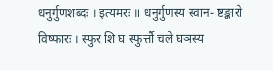धनुर्गुणशब्दः । इत्यमरः ॥ धनुर्गुणस्य स्वान- ष्टङ्कारो विष्फारः । स्फुर शि घ स्फुर्त्तौ चले घञस्य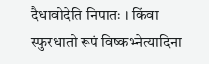दैधावोदेति निपातः । किंवा स्फुरधातो रूपं विष्कभ्नेत्यादिना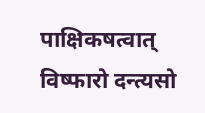पाक्षिकषत्वात् विष्फारो दन्त्यसो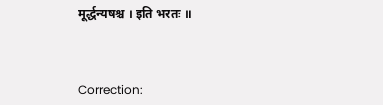मूर्द्धन्यषश्च । इति भरतः ॥



Correction: